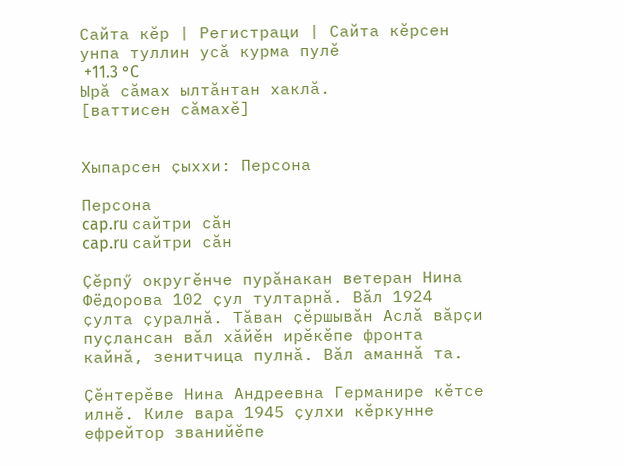Сайта кӗр | Регистраци | Сайта кӗрсен унпа туллин усӑ курма пулӗ
 +11.3 °C
Ырӑ сӑмах ылтӑнтан хаклӑ.
[ваттисен сӑмахӗ]


Хыпарсен ҫыххи: Персона

Персона
cap.ru сайтри сӑн
cap.ru сайтри сӑн

Ҫӗрпӳ округӗнче пурӑнакан ветеран Нина Фёдорова 102 ҫул тултарнӑ. Вӑл 1924 ҫулта ҫуралнӑ. Тӑван ҫӗршывӑн Аслӑ вӑрҫи пуҫлансан вӑл хӑйӗн ирӗкӗпе фронта кайнӑ, зенитчица пулнӑ. Вӑл аманнӑ та.

Ҫӗнтерӗве Нина Андреевна Германире кӗтсе илнӗ. Киле вара 1945 ҫулхи кӗркунне ефрейтор званийӗпе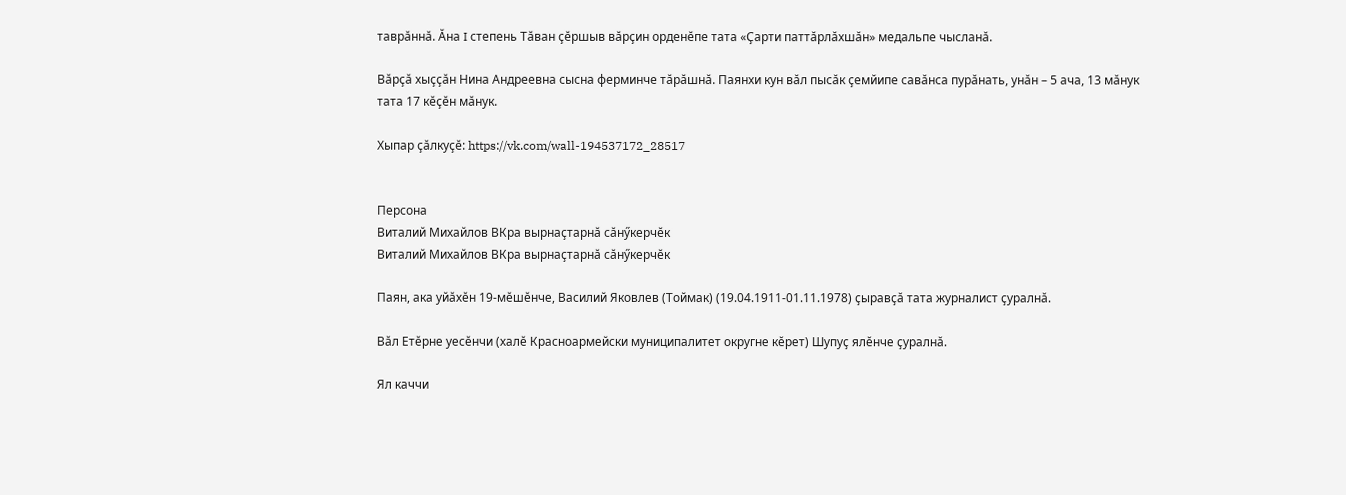таврӑннӑ. Ӑна I степень Тӑван ҫӗршыв вӑрҫин орденӗпе тата «Ҫарти паттӑрлӑхшӑн» медальпе чысланӑ.

Вӑрҫӑ хыҫҫӑн Нина Андреевна сысна ферминче тӑрӑшнӑ. Паянхи кун вӑл пысӑк ҫемйипе савӑнса пурӑнать, унӑн – 5 ача, 13 мӑнук тата 17 кӗҫӗн мӑнук.

Хыпар ҫӑлкуҫӗ: https://vk.com/wall-194537172_28517


Персона
Виталий Михайлов ВКра вырнаҫтарнӑ сӑнӳкерчӗк
Виталий Михайлов ВКра вырнаҫтарнӑ сӑнӳкерчӗк

Паян, ака уйӑхӗн 19-мӗшӗнче, Василий Яковлев (Тоймак) (19.04.1911-01.11.1978) ҫыравҫӑ тата журналист ҫуралнӑ.

Вӑл Етӗрне уесӗнчи (халӗ Красноармейски муниципалитет округне кӗрет) Шупуҫ ялӗнче ҫуралнӑ.

Ял каччи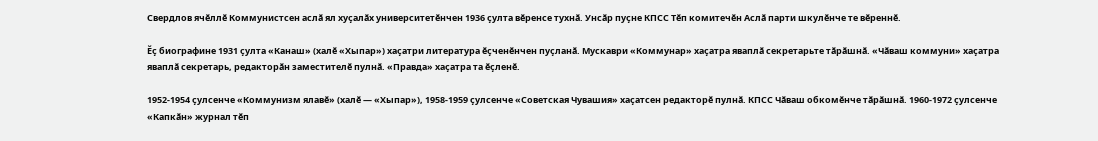Свердлов ячӗллӗ Коммунистсен аслӑ ял хуҫалӑх университетӗнчен 1936 ҫулта вӗренсе тухнӑ. Унсӑр пуҫне КПСС Тӗп комитечӗн Аслӑ парти шкулӗнче те вӗреннӗ.

Ӗҫ биографине 1931 ҫулта «Канаш» (халӗ «Хыпар») хаҫатри литература ӗҫченӗнчен пуҫланӑ. Мускаври «Коммунар» хаҫатра яваплӑ секретарьте тӑрӑшнӑ. «Чӑваш коммуни» хаҫатра яваплӑ секретарь, редакторӑн заместителӗ пулнӑ. «Правда» хаҫатра та ӗҫленӗ.

1952-1954 ҫулсенче «Коммунизм ялавӗ» (халӗ — «Хыпар»), 1958-1959 ҫулсенче «Советская Чувашия» хаҫатсен редакторӗ пулнӑ. КПСС Чӑваш обкомӗнче тӑрӑшнӑ. 1960-1972 ҫулсенче «Капкӑн» журнал тӗп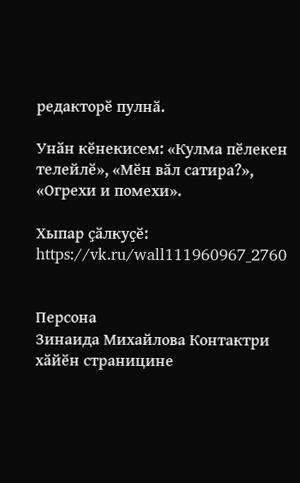редакторӗ пулнӑ.

Унӑн кӗнекисем: «Кулма пӗлекен телейлӗ», «Мӗн вӑл сатира?», «Огрехи и помехи».

Хыпар ҫӑлкуҫӗ: https://vk.ru/wall111960967_2760


Персона
Зинаида Михайлова Контактри хӑйӗн страницине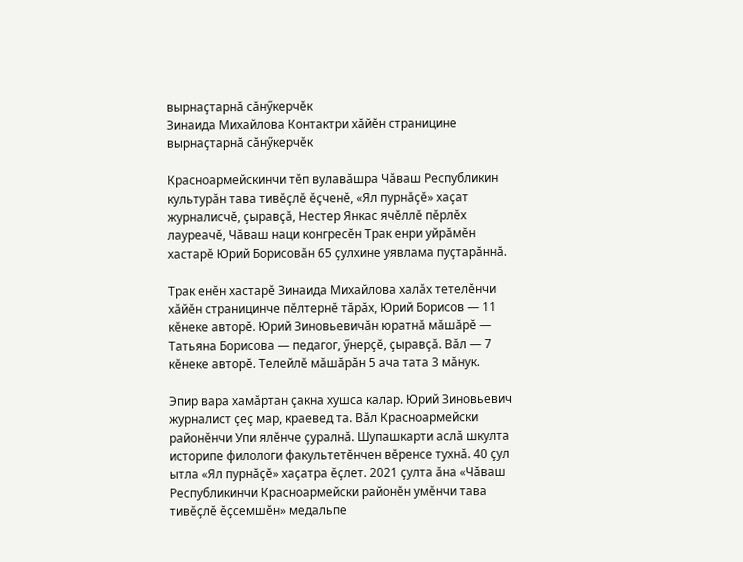вырнаҫтарнӑ сӑнӳкерчӗк
Зинаида Михайлова Контактри хӑйӗн страницине вырнаҫтарнӑ сӑнӳкерчӗк

Красноармейскинчи тӗп вулавӑшра Чӑваш Республикин культурӑн тава тивӗҫлӗ ӗҫченӗ, «Ял пурнӑҫӗ» хаҫат журналисчӗ, ҫыравҫӑ, Нестер Янкас ячӗллӗ пӗрлӗх лауреачӗ, Чӑваш наци конгресӗн Трак енри уйрӑмӗн хастарӗ Юрий Борисовӑн 65 ҫулхине уявлама пуҫтарӑннӑ.

Трак енӗн хастарӗ Зинаида Михайлова халӑх тетелӗнчи хӑйӗн страницинче пӗлтернӗ тӑрӑх, Юрий Борисов — 11 кӗнеке авторӗ. Юрий Зиновьевичӑн юратнӑ мӑшӑрӗ — Татьяна Борисова — педагог, ӳнерҫӗ, ҫыравҫӑ. Вӑл — 7 кӗнеке авторӗ. Телейлӗ мӑшӑрӑн 5 ача тата 3 мӑнук.

Эпир вара хамӑртан ҫакна хушса калар. Юрий Зиновьевич журналист ҫеҫ мар, краевед та. Вӑл Красноармейски районӗнчи Упи ялӗнче ҫуралнӑ. Шупашкарти аслӑ шкулта историпе филологи факультетӗнчен вӗренсе тухнӑ. 40 ҫул ытла «Ял пурнӑҫӗ» хаҫатра ӗҫлет. 2021 ҫулта ӑна «Чӑваш Республикинчи Красноармейски районӗн умӗнчи тава тивӗҫлӗ ӗҫсемшӗн» медальпе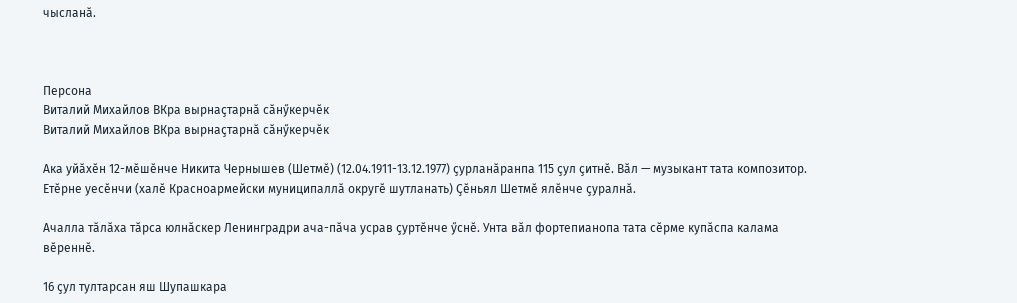чысланӑ.



Персона
Виталий Михайлов ВКра вырнаҫтарнӑ сӑнӳкерчӗк
Виталий Михайлов ВКра вырнаҫтарнӑ сӑнӳкерчӗк

Ака уйӑхӗн 12-мӗшӗнче Никита Чернышев (Шетмӗ) (12.04.1911-13.12.1977) ҫурланӑранпа 115 ҫул ҫитнӗ. Вӑл — музыкант тата композитор. Етӗрне уесӗнчи (халӗ Красноармейски муниципаллӑ округӗ шутланать) Ҫӗньял Шетмӗ ялӗнче ҫуралнӑ.

Ачалла тӑлӑха тӑрса юлнӑскер Ленинградри ача-пӑча усрав ҫуртӗнче ӳснӗ. Унта вӑл фортепианопа тата сӗрме купӑспа калама вӗреннӗ.

16 ҫул тултарсан яш Шупашкара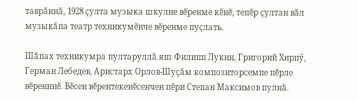таврӑннӑ, 1928 ҫулта музыка шкулне вӗренме кӗнӗ, тепӗр ҫултан вӑл музыкӑпа театр техникумӗнче вӗренме пуҫлать.

Шӑпах техникумра пултаруллӑ яш Филипп Лукин, Григорий Хирпӳ, Герман Лебедев, Аристарх Орлов-Шуҫӑм композиторсемпе пӗрле вӗренннӗ. Вӗсен вӗрентекенӗсенчен пӗри Степан Максимов пулнӑ.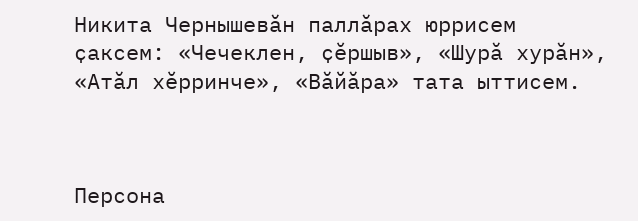Никита Чернышевӑн паллӑрах юррисем ҫаксем: «Чечеклен, ҫӗршыв», «Шурӑ хурӑн», «Атӑл хӗрринче», «Вӑйӑра» тата ыттисем.



Персона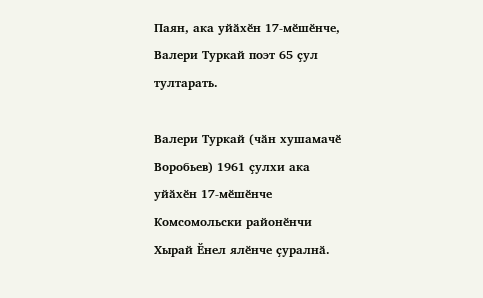Паян, ака уйӑхӗн 17-мӗшӗнче, Валери Туркай поэт 65 ҫул тултарать.

Валери Туркай (чӑн хушамачӗ Воробьев) 1961 ҫулхи ака уйӑхӗн 17-мӗшӗнче Комсомольски районӗнчи Хырай Ӗнел ялӗнче ҫуралнӑ.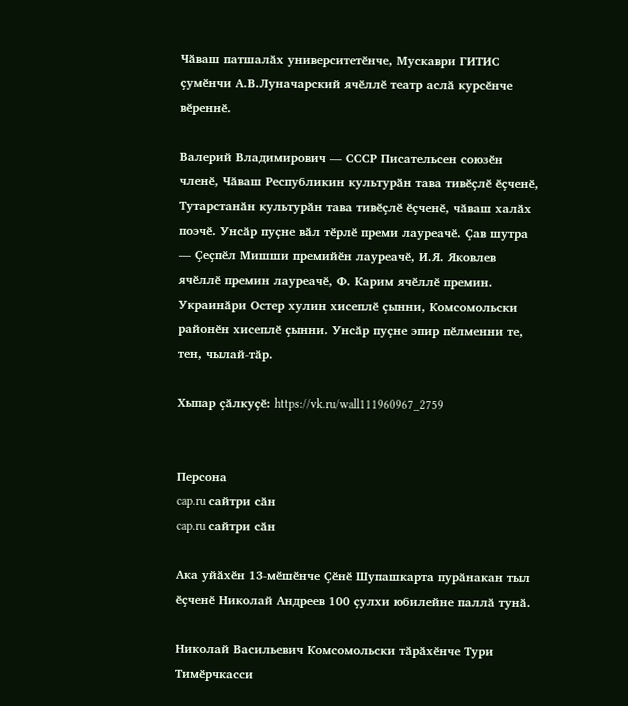Чӑваш патшалӑх университетӗнче, Мускаври ГИТИС ҫумӗнчи А.В.Луначарский ячӗллӗ театр аслӑ курсӗнче вӗреннӗ.

Валерий Владимирович — СССР Писательсен союзӗн членӗ, Чӑваш Республикин культурӑн тава тивӗҫлӗ ӗҫченӗ, Тутарстанӑн культурӑн тава тивӗҫлӗ ӗҫченӗ, чӑваш халӑх поэчӗ. Унсӑр пуҫне вӑл тӗрлӗ преми лауреачӗ. Ҫав шутра — Ҫеҫпӗл Мишши премийӗн лауреачӗ, И.Я. Яковлев ячӗллӗ премин лауреачӗ, Ф. Карим ячӗллӗ премин. Украинӑри Остер хулин хисеплӗ ҫынни, Комсомольски районӗн хисеплӗ ҫынни. Унсӑр пуҫне эпир пӗлменни те, тен, чылай-тӑр.

Хыпар ҫӑлкуҫӗ: https://vk.ru/wall111960967_2759


Персона
cap.ru сайтри сӑн
cap.ru сайтри сӑн

Ака уйӑхӗн 13-мӗшӗнче Ҫӗнӗ Шупашкарта пурӑнакан тыл ӗҫченӗ Николай Андреев 100 ҫулхи юбилейне паллӑ тунӑ.

Николай Васильевич Комсомольски тӑрӑхӗнче Тури Тимӗрчкасси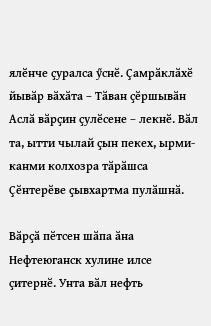ялӗнче ҫуралса ӳснӗ. Ҫамрӑклӑхӗ йывӑр вӑхӑта – Тӑван ҫӗршывӑн Аслӑ вӑрҫин ҫулӗсене – лекнӗ. Вӑл та, ытти чылай ҫын пекех, ырми-канми колхозра тӑрӑшса Ҫӗнтерӗве ҫывхартма пулӑшнӑ.

Вӑрҫӑ пӗтсен шӑпа ӑна Нефтеюганск хулине илсе ҫитернӗ. Унта вӑл нефть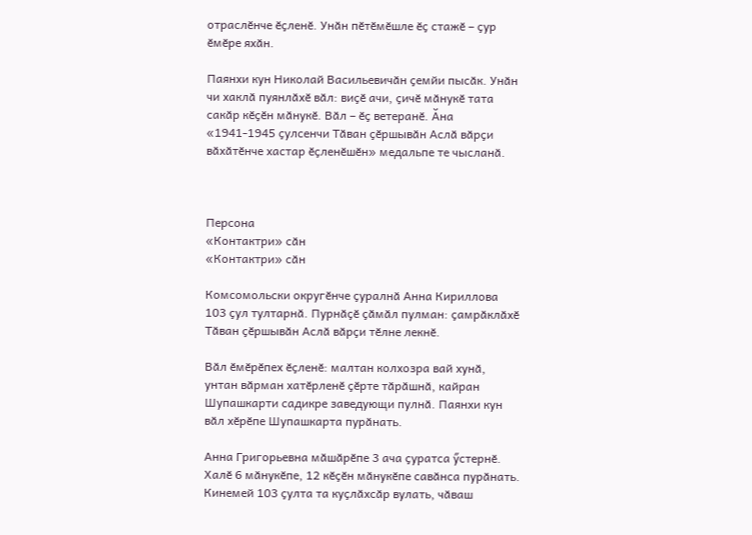отраслӗнче ӗҫленӗ. Унӑн пӗтӗмӗшле ӗҫ стажӗ – ҫур ӗмӗре яхӑн.

Паянхи кун Николай Васильевичӑн ҫемйи пысӑк. Унӑн чи хаклӑ пуянлӑхӗ вӑл: виҫӗ ачи, ҫичӗ мӑнукӗ тата сакӑр кӗҫӗн мӑнукӗ. Вӑл – ӗҫ ветеранӗ. Ӑна «1941-1945 ҫулсенчи Тӑван ҫӗршывӑн Аслӑ вӑрҫи вӑхӑтӗнче хастар ӗҫленӗшӗн» медальпе те чысланӑ.



Персона
«Контактри» сӑн
«Контактри» сӑн

Комсомольски округӗнче ҫуралнӑ Анна Кириллова 103 ҫул тултарнӑ. Пурнӑҫӗ ҫӑмӑл пулман: ҫамрӑклӑхӗ Тӑван ҫӗршывӑн Аслӑ вӑрҫи тӗлне лекнӗ.

Вӑл ӗмӗрӗпех ӗҫленӗ: малтан колхозра вай хунӑ, унтан вӑрман хатӗрленӗ ҫӗрте тӑрӑшнӑ, кайран Шупашкарти садикре заведующи пулнӑ. Паянхи кун вӑл хӗрӗпе Шупашкарта пурӑнать.

Анна Григорьевна мӑшӑрӗпе 3 ача ҫуратса ӳстернӗ. Халӗ 6 мӑнукӗпе, 12 кӗҫӗн мӑнукӗпе савӑнса пурӑнать. Кинемей 103 ҫулта та куҫлӑхсӑр вулать, чӑваш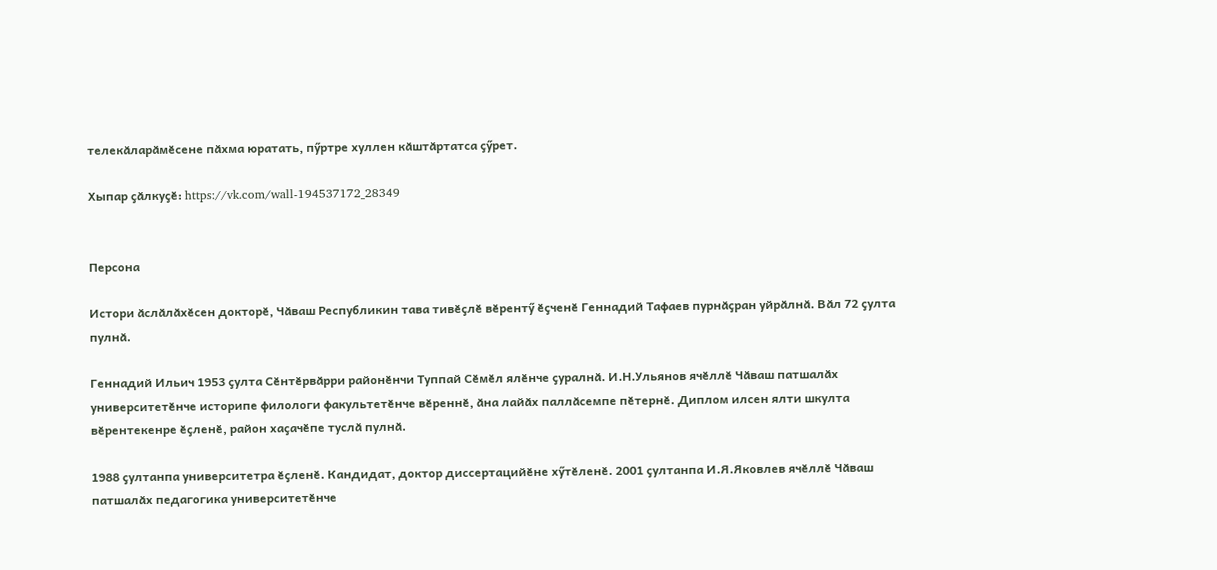телекӑларӑмӗсене пӑхма юратать, пӳртре хуллен кӑштӑртатса ҫӳрет.

Хыпар ҫӑлкуҫӗ: https://vk.com/wall-194537172_28349


Персона

Истори ӑслӑлӑхӗсен докторӗ, Чӑваш Республикин тава тивӗҫлӗ вӗрентӳ ӗҫченӗ Геннадий Тафаев пурнӑҫран уйрӑлнӑ. Вӑл 72 ҫулта пулнӑ.

Геннадий Ильич 1953 ҫулта Сӗнтӗрвӑрри районӗнчи Туппай Сӗмӗл ялӗнче ҫуралнӑ. И.Н.Ульянов ячӗллӗ Чӑваш патшалӑх университетӗнче историпе филологи факультетӗнче вӗреннӗ, ӑна лайӑх паллӑсемпе пӗтернӗ. Диплом илсен ялти шкулта вӗрентекенре ӗҫленӗ, район хаҫачӗпе туслӑ пулнӑ.

1988 ҫултанпа университетра ӗҫленӗ. Кандидат, доктор диссертацийӗне хӳтӗленӗ. 2001 ҫултанпа И.Я.Яковлев ячӗллӗ Чӑваш патшалӑх педагогика университетӗнче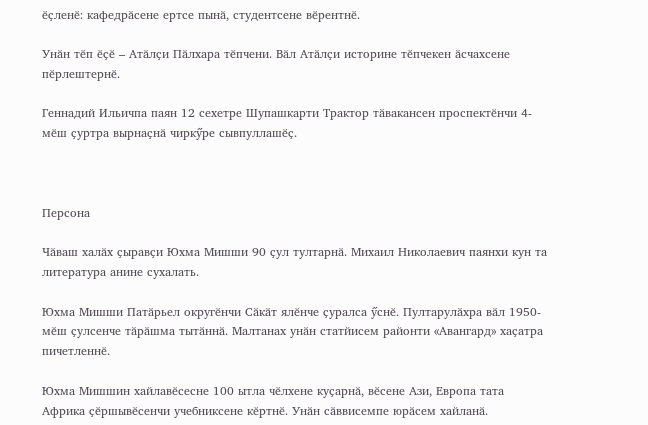ӗҫленӗ: кафедрӑсене ертсе пынӑ, студентсене вӗрентнӗ.

Унӑн тӗп ӗҫӗ – Атӑлҫи Пӑлхара тӗпчени. Вӑл Атӑлҫи историне тӗпчекен ӑсчахсене пӗрлештернӗ.

Геннадий Ильичпа паян 12 сехетре Шупашкарти Трактор тӑвакансен проспектӗнчи 4-мӗш ҫуртра вырнаҫнӑ чиркӳре сывпуллашӗҫ.



Персона

Чӑваш халӑх ҫыравҫи Юхма Мишши 90 ҫул тултарнӑ. Михаил Николаевич паянхи кун та литература анине сухалать.

Юхма Мишши Патӑрьел округӗнчи Сӑкӑт ялӗнче ҫуралса ӳснӗ. Пултарулӑхра вӑл 1950-мӗш ҫулсенче тӑрӑшма тытӑннӑ. Малтанах унӑн статйисем районти «Авангард» хаҫатра пичетленнӗ.

Юхма Мишшин хайлавӗсесне 100 ытла чӗлхене куҫарнӑ, вӗсене Ази, Европа тата Африка ҫӗршывӗсенчи учебниксене кӗртнӗ. Унӑн сӑввисемпе юрӑсем хайланӑ.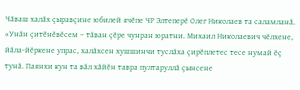Чӑваш халӑх ҫыравҫине юбилей ячӗпе ЧР Элтеперӗ Олег Николаев та саламланӑ. «Унӑн ҫитӗнӗвӗсем – тӑван ҫӗре чунран юратни. Михаил Николаевич чӗлхене, йӑла-йӗркене упрас, халӑхсен хушшинчи туслӑха ҫирӗплетес тесе нумай ӗҫ тунӑ. Паянхи кун та вӑл хӑйӗн тавра пултаруллӑ ҫынсене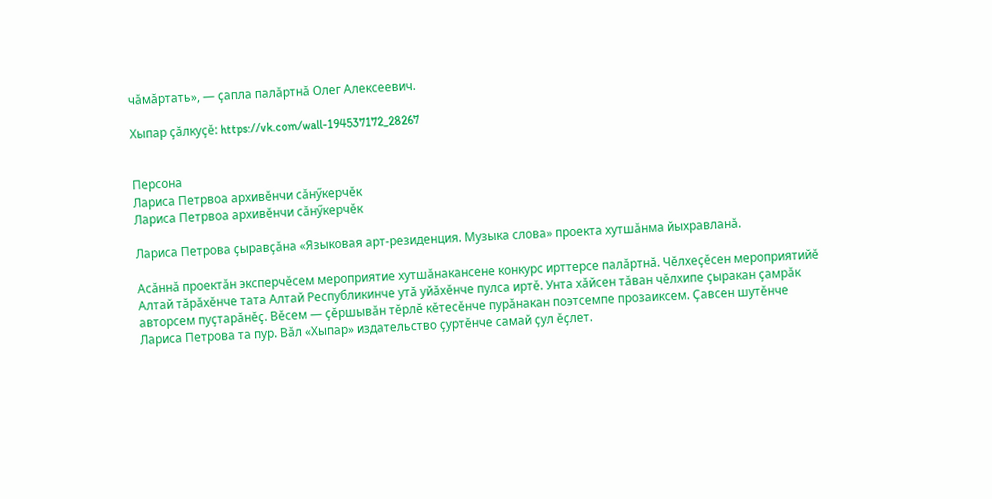чӑмӑртать», — ҫапла палӑртнӑ Олег Алексеевич.

Хыпар ҫӑлкуҫӗ: https://vk.com/wall-194537172_28267


Персона
Лариса Петрвоа архивӗнчи сӑнӳкерчӗк
Лариса Петрвоа архивӗнчи сӑнӳкерчӗк

Лариса Петрова ҫыравҫӑна «Языковая арт-резиденция. Музыка слова» проекта хутшӑнма йыхравланӑ.

Асӑннӑ проектӑн эксперчӗсем мероприятие хутшӑнакансене конкурс ирттерсе палӑртнӑ. Чӗлхеҫӗсен мероприятийӗ Алтай тӑрӑхӗнче тата Алтай Республикинче утӑ уйӑхӗнче пулса иртӗ. Унта хӑйсен тӑван чӗлхипе ҫыракан ҫамрӑк авторсем пуҫтарӑнӗҫ. Вӗсем — ҫӗршывӑн тӗрлӗ кӗтесӗнче пурӑнакан поэтсемпе прозаиксем. Ҫавсен шутӗнче Лариса Петрова та пур. Вӑл «Хыпар» издательство ҫуртӗнче самай ҫул ӗҫлет.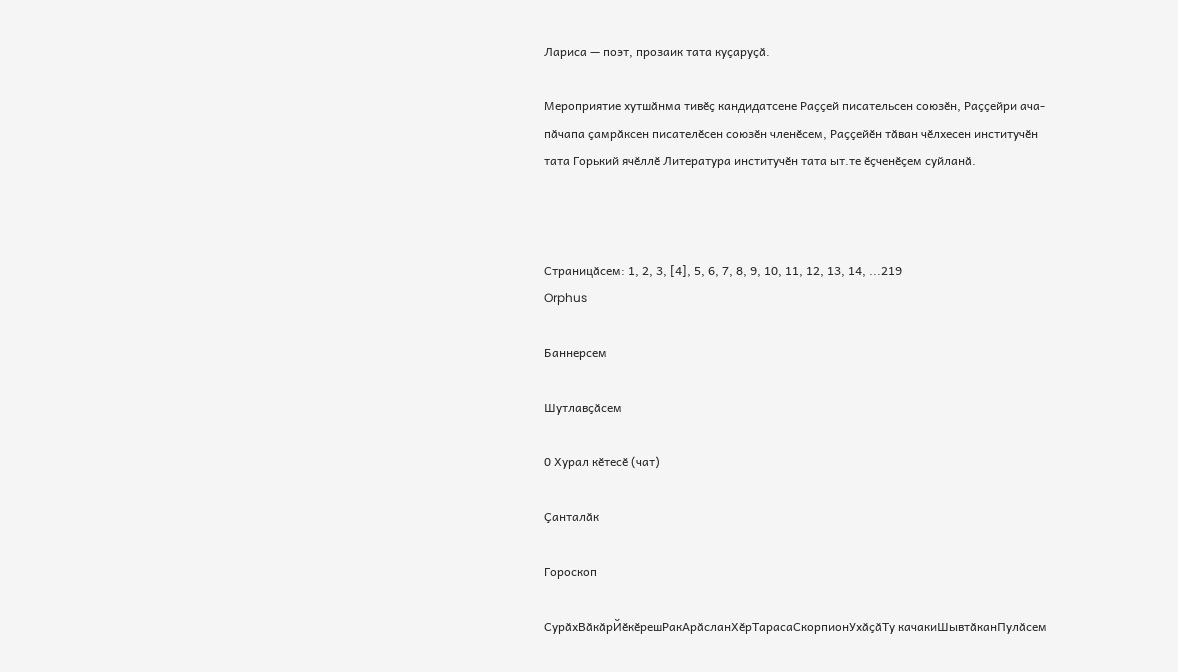Лариса — поэт, прозаик тата куҫаруҫӑ.

Мероприятие хутшӑнма тивӗҫ кандидатсене Раҫҫей писательсен союзӗн, Раҫҫейри ача-пӑчапа ҫамрӑксен писателӗсен союзӗн членӗсем, Раҫҫейӗн тӑван чӗлхесен институчӗн тата Горький ячӗллӗ Литература институчӗн тата ыт.те ӗҫченӗҫем суйланӑ.



Страницӑсем: 1, 2, 3, [4], 5, 6, 7, 8, 9, 10, 11, 12, 13, 14, ...219
Orphus

Баннерсем

Шутлавҫӑсем

0 Хурал кӗтесӗ (чат)

Ҫанталӑк

Гороскоп

СурӑхВӑкӑрЙӗкӗрешРакАрӑсланХӗрТарасаСкорпионУхӑҫӑТу качакиШывтӑканПулӑсем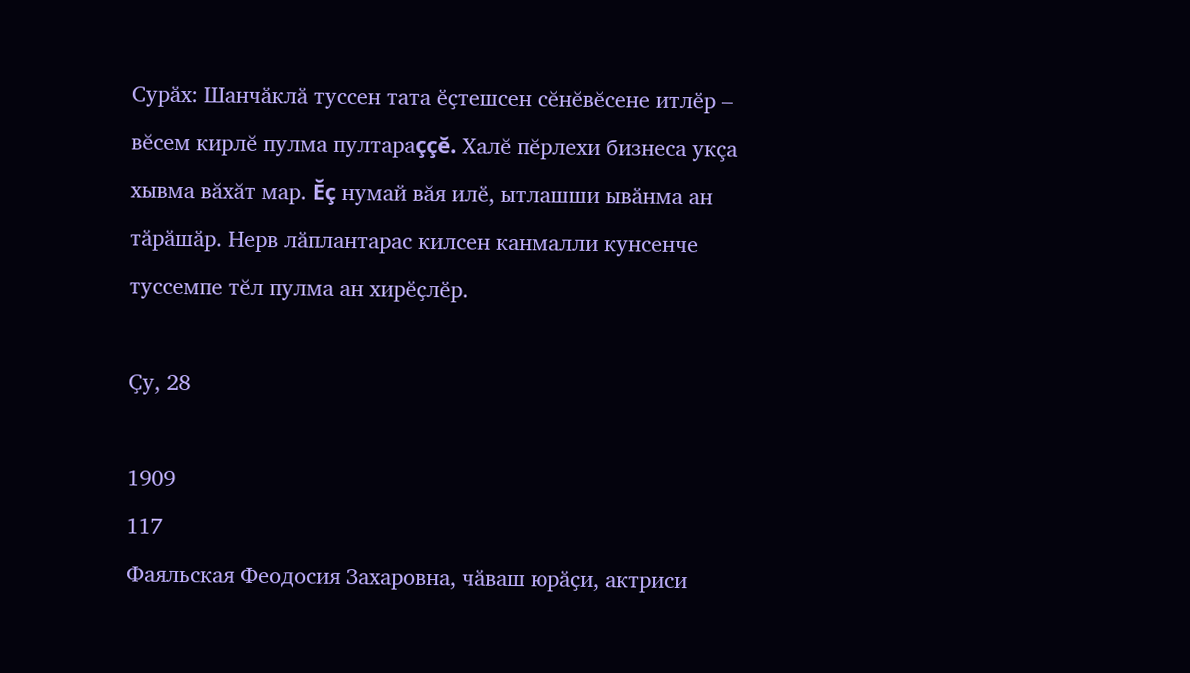Сурӑх: Шанчӑклӑ туссен тата ӗҫтешсен сĕнĕвĕсене итлӗр – вĕсем кирлĕ пулма пултараççĕ. Халĕ пĕрлехи бизнеса укçа хывма вăхăт мар. Ĕç нумай вăя илӗ, ытлашши ывӑнма ан тӑрӑшӑр. Нерв лӑплантарас килсен канмалли кунсенче туссемпе тĕл пулма ан хирӗҫлӗр.

Ҫу, 28

1909
117
Фаяльская Феодосия Захаровна, чӑваш юрӑҫи, актриси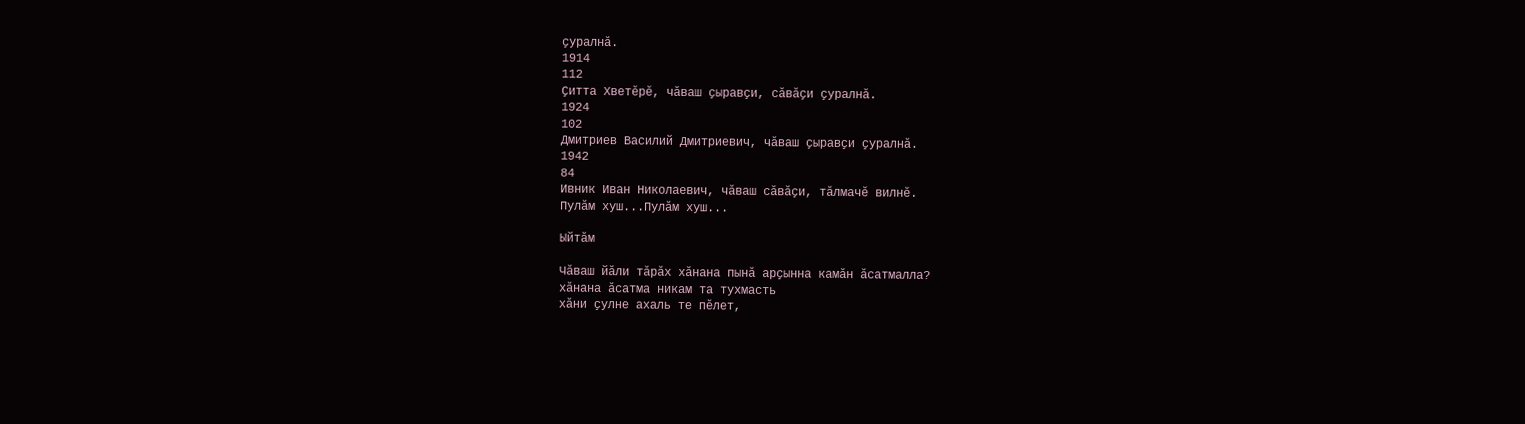ҫуралнӑ.
1914
112
Ҫитта Хветӗрӗ, чӑваш ҫыравҫи, сӑвӑҫи ҫуралнӑ.
1924
102
Дмитриев Василий Дмитриевич, чӑваш ҫыравҫи ҫуралнӑ.
1942
84
Ивник Иван Николаевич, чӑваш сӑвӑҫи, тӑлмачӗ вилнӗ.
Пулӑм хуш...Пулӑм хуш...

Ыйтӑм

Чӑваш йӑли тӑрӑх хӑнана пынӑ арҫынна камӑн ӑсатмалла?
хӑнана ӑсатма никам та тухмасть
хӑни ҫулне ахаль те пӗлет,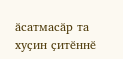ӑсатмасӑр та
хуҫин ҫитӗннӗ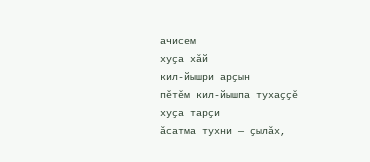ачисем
хуҫа хӑй
кил-йышри арҫын
пӗтӗм кил-йышпа тухаҫҫӗ
хуҫа тарҫи
ӑсатма тухни — ҫылӑх,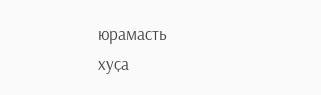юрамасть
хуҫа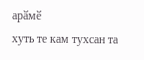арӑмӗ
хуть те кам тухсан та